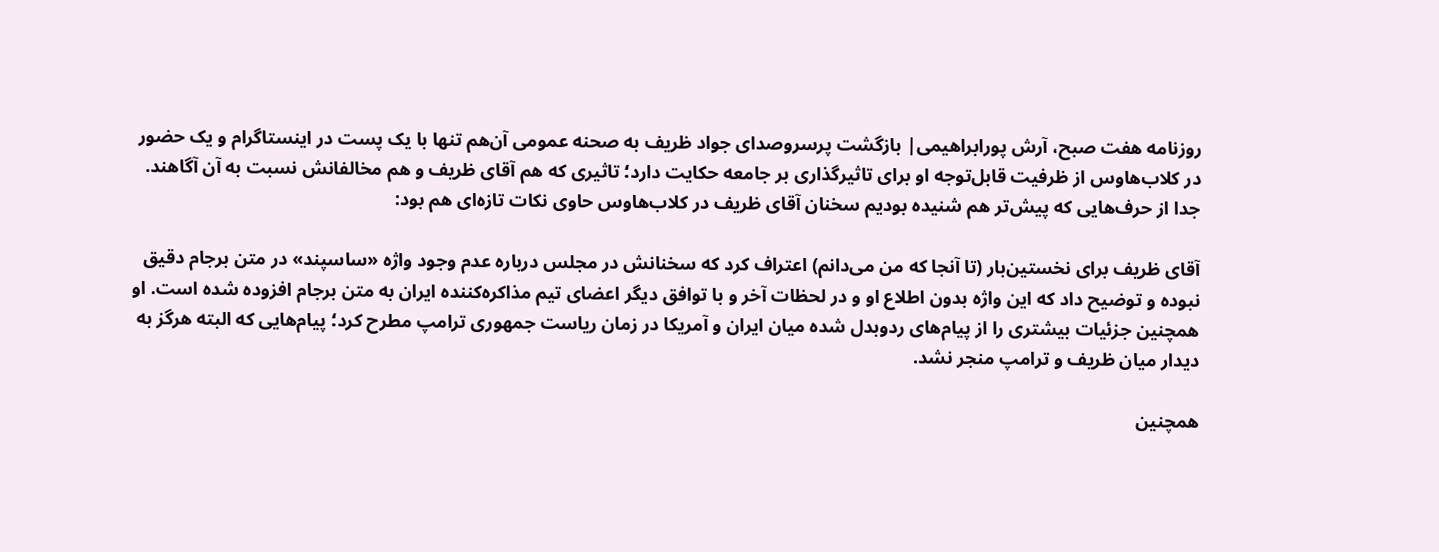روزنامه هفت صبح، آرش پورابراهیمی| بازگشت پر‌‌‌‌‌‌‌‌‌‌‌‌‌‌‌‌‌‌‌‌‌سر‌و‌صدای جواد ظریف به صحنه عمومی آن‌هم تنها با یک پست در اینستاگرام و یک حضور در کلاب‌هاوس از ظرفیت قابل‌توجه او برای تاثیرگذاری بر جامعه حکایت دارد؛ تاثیری که هم آقای ظریف و هم مخالفانش نسبت به آن آگاهند. جدا از حرف‌هایی که پیش‌تر هم شنیده بودیم سخنان آقای ظریف در کلاب‌هاوس حاوی نکات تازه‌ای هم بود:

آقای ظریف برای نخستین‌بار (تا آنجا که من می‌دانم) اعتراف کرد که سخنانش در مجلس درباره عدم وجود واژه «ساسپند» در متن برجام دقیق نبوده و توضیح داد که این واژه بدون اطلاع او و در لحظات آخر و با توافق دیگر اعضای تیم مذاکره‌کننده ایران به متن برجام افزوده شده است. او همچنین جزئیات بیشتری را از پیام‌های رد‌و‌بدل شده میان ایران و آمریکا در زمان ریاست جمهوری ترامپ مطرح کرد؛ پیام‌هایی که البته هرگز به دیدار میان ظریف و ترامپ منجر نشد.

همچنین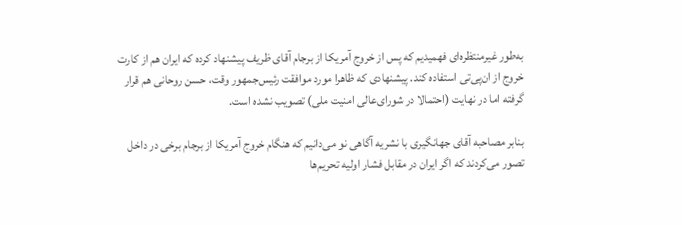به‌طور غیرمنتظره‌ای فهمیدیم که پس از خروج آمریکا از برجام آقای ظریف پیشنهاد کرده که ایران هم از کارت خروج از ان‌پی‌تی استفاده کند. پیشنهادی که ظاهرا مورد موافقت رئیس‌جمهور وقت، حسن روحانی هم قرار گرفته اما در نهایت (احتمالا در شورای‌عالی امنیت ملی) تصویب نشده است.

بنابر مصاحبه آقای جهانگیری با نشریه آگاهی نو می‌دانیم که هنگام خروج آمریکا از برجام برخی در داخل تصور می‌کردند که اگر ایران در مقابل فشار اولیه تحریم‌ها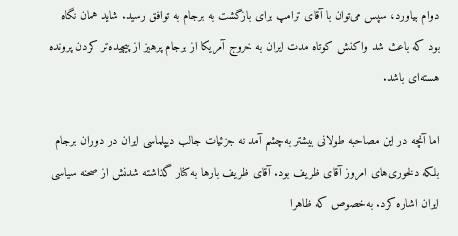دوام بیاورد، سپس می‌توان با آقای ترامپ برای بازگشت به برجام به توافق رسید. شاید همان نگاه بود که باعث شد واکنش کوتاه مدت ایران به خروج آمریکا از برجام پرهیز از پیچیده‌تر کردن پرونده هسته‌ای باشد.

اما آنچه در این مصاحبه طولانی بیشتر به‌چشم آمد نه جزئیات جالب دیپلماسی ایران در دوران برجام بلکه دلخوری‌های امروز آقای ظریف بود. آقای ظریف بارها به کنار گذاشته شدنش از صحنه سیاسی ایران اشاره کرد. به‌خصوص که ظاهرا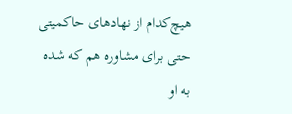هیچ‌کدام از نهادهای حاکمیتی حتی برای مشاوره هم که شده به او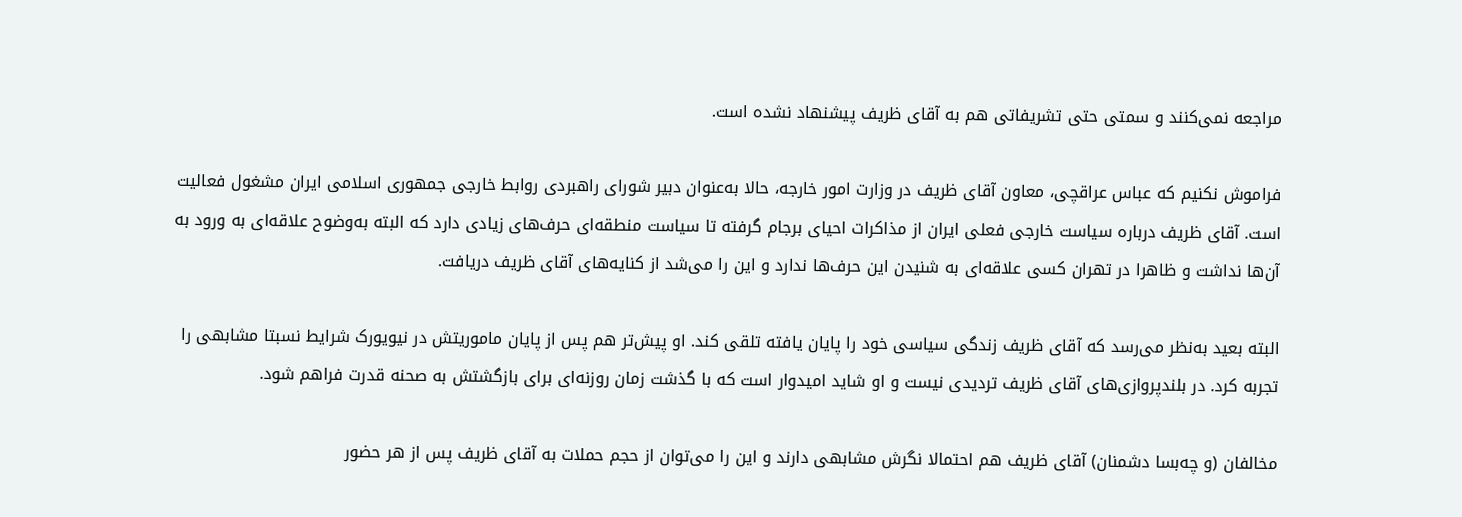مراجعه نمی‌کنند و سمتی حتی تشریفاتی هم به آقای ظریف پیشنهاد نشده است.

فراموش نکنیم که عباس عراقچی، معاون آقای ظریف در وزارت امور خارجه، حالا به‌عنوان دبیر شورای راهبردی روابط خارجی جمهوری اسلامی ایران مشغول فعالیت است. آقای ظریف درباره سیاست خارجی فعلی ایران از مذاکرات احیای برجام گرفته تا سیاست منطقه‌ای حرف‌های زیادی دارد که البته به‌وضوح علاقه‌ای به ورود به آن‌ها نداشت و ظاهرا در تهران کسی علاقه‌ای به شنیدن این حرف‌ها ندارد و این را می‌شد از کنایه‌های آقای ظریف دریافت.

البته بعید به‌نظر می‌رسد که آقای ظریف زندگی سیاسی خود را پایان یافته تلقی کند. او پیش‌تر هم پس از پایان ماموریتش در نیویورک شرایط نسبتا مشابهی را تجربه کرد. در بلندپروازی‌های آقای ظریف تردیدی نیست و او شاید امیدوار است که با گذشت زمان روزنه‌ای برای بازگشتش به صحنه قدرت فراهم شود.

مخالفان (و چه‌بسا دشمنان) آقای ظریف هم احتمالا نگرش مشابهی دارند و این را می‌توان از حجم حملات به آقای ظریف پس از هر حضور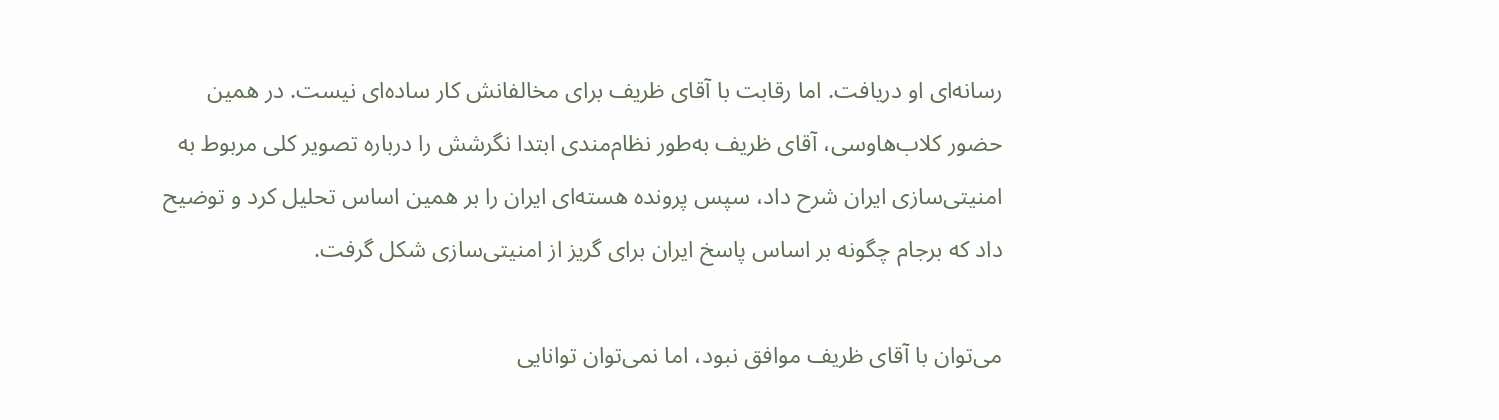رسانه‌ای او دریافت. اما رقابت با آقای ظریف برای مخالفانش کار ساده‌ای نیست. در همین حضور کلاب‌هاوسی، آقای ظریف به‌طور نظام‌مندی ابتدا نگرشش را درباره تصویر کلی مربوط به امنیتی‌سازی ایران شرح داد، سپس پرونده هسته‌ای ایران را بر همین اساس تحلیل کرد و توضیح داد که برجام چگونه بر اساس پاسخ ایران برای گریز از امنیتی‌سازی شکل گرفت.

می‌توان با آقای ظریف موافق نبود، اما نمی‌توان توانایی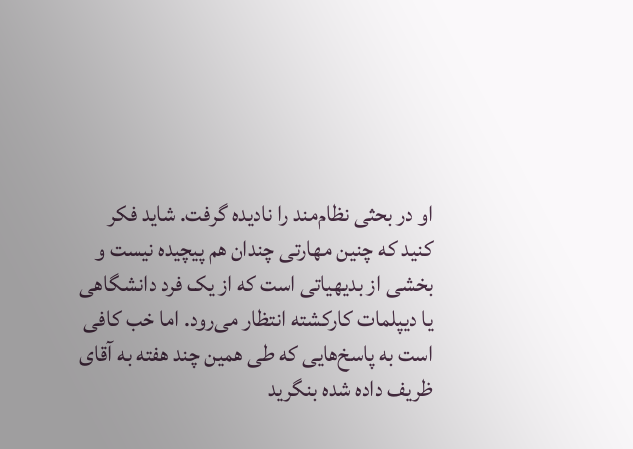او در بحثی نظام‌مند را نادیده گرفت. شاید فکر کنید که چنین مهارتی چندان هم پیچیده نیست و بخشی از بدیهیاتی است که از یک فرد دانشگاهی یا دیپلمات کارکشته انتظار می‌رود. اما خب کافی است به پاسخ‌هایی که طی همین چند هفته به آقای ظریف داده شده بنگرید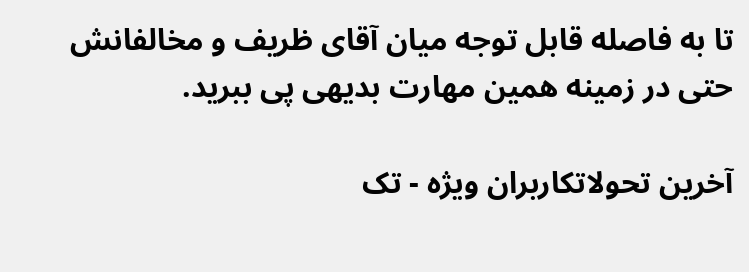تا به فاصله قابل توجه میان آقای ظریف و مخالفانش حتی در زمینه همین مهارت بدیهی پی ببرید.

آخرین تحولاتکاربران ویژه - تک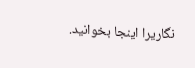نگاریرا اینجا بخوانید.